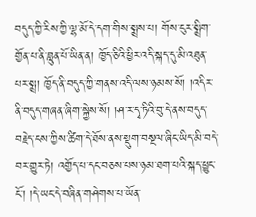བདུད་ཀྱི་རིས་ཀྱི་ལྷ་མོ་དེ་དག་གིས་སྨྲས་པ། གོས་ངུར་སྨྲིག་གྱོན་པ་ནི་བླུན་པོ་ཡིན་ན། ཁྱོད་ཅིའི་ཕྱིར་འདི་སྐད་དུ་མི་འཐུན་པར་སྨྲ། ཁྱོད་ནི་བདུད་ཀྱི་གནས་འདི་ལས་ཉམས་སོ། །འདིར་ནི་བདུད་གཞན་ཞིག་སྐྱེས་སོ། །ཤ་ར་དྭ་ཏིའི་བུ་དེ་ནས་བདུད་བརྗེད་ངས་ཀྱིས་ཚིག་དེ་ཐོས་ནས་སྡུག་བསྔལ་ཞིང་ཡིད་མི་བདེ་བར་གྱུར་ཏེ། འགྱོད་པ་དང་བཅས་པས་ཉམ་ཐག་པའི་སྐད་ཕྱུང་ངོ་། །དེ་ཡང་དེ་བཞིན་གཤེགས་པ་ཡོན་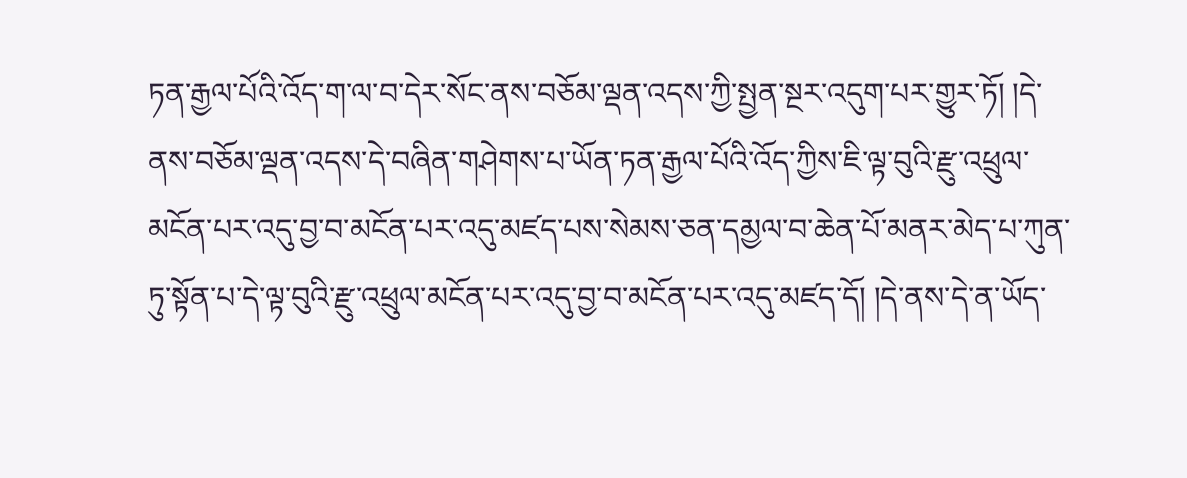ཏན་རྒྱལ་པོའི་འོད་ག་ལ་བ་དེར་སོང་ནས་བཅོམ་ལྡན་འདས་ཀྱི་སྤྱན་སྔར་འདུག་པར་གྱུར་ཏོ། །དེ་ནས་བཅོམ་ལྡན་འདས་དེ་བཞིན་གཤེགས་པ་ཡོན་ཏན་རྒྱལ་པོའི་འོད་ཀྱིས་ཇི་ལྟ་བུའི་རྫུ་འཕྲུལ་མངོན་པར་འདུ་བྱ་བ་མངོན་པར་འདུ་མཛད་པས་སེམས་ཅན་དམྱལ་བ་ཆེན་པོ་མནར་མེད་པ་ཀུན་ཏུ་སྟོན་པ་དེ་ལྟ་བུའི་རྫུ་འཕྲུལ་མངོན་པར་འདུ་བྱ་བ་མངོན་པར་འདུ་མཛད་དོ། །དེ་ནས་དེ་ན་ཡོད་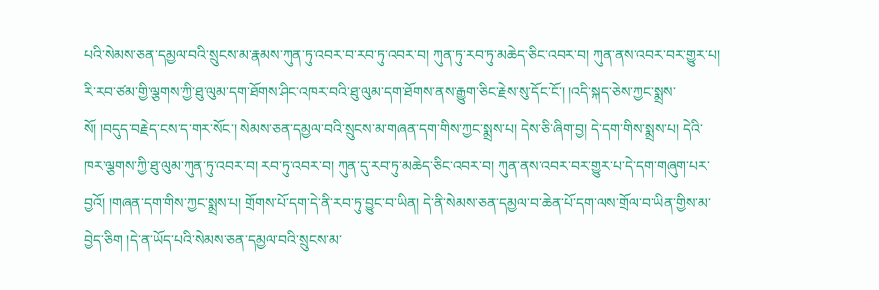པའི་སེམས་ཅན་དམྱལ་བའི་སྲུངས་མ་རྣམས་ཀུན་ཏུ་འབར་བ་རབ་ཏུ་འབར་བ། ཀུན་ཏུ་རབ་ཏུ་མཆེད་ཅིང་འབར་བ། ཀུན་ནས་འབར་བར་གྱུར་པ། རི་རབ་ཙམ་གྱི་ལྕགས་ཀྱི་ཐུ་ལུམ་དག་ཐོགས་ཤིང་འཁར་བའི་ཐུ་ལུམ་དག་ཐོགས་ནས་རྒྱུག་ཅིང་རྗེས་སུ་དོང་ངོ་། །འདི་སྐད་ཅེས་ཀྱང་སྨྲས་སོ། །བདུད་བརྗེད་ངས་ད་གར་སོང་། སེམས་ཅན་དམྱལ་བའི་སྲུངས་མ་གཞན་དག་གིས་ཀྱང་སྨྲས་པ། དེས་ཅི་ཞིག་བྱ། དེ་དག་གིས་སྨྲས་པ། དེའི་ཁར་ལྕགས་ཀྱི་ཐུ་ལུམ་ཀུན་ཏུ་འབར་བ། རབ་ཏུ་འབར་བ། ཀུན་དུ་རབ་ཏུ་མཆེད་ཅིང་འབར་བ། ཀུན་ནས་འབར་བར་གྱུར་པ་དེ་དག་གཞུག་པར་བྱའོ། །གཞན་དག་གིས་ཀྱང་སྨྲས་པ། གྲོགས་པོ་དག་དེ་ནི་རབ་ཏུ་བྱུང་བ་ཡིན། དེ་ནི་སེམས་ཅན་དམྱལ་བ་ཆེན་པོ་དག་ལས་གྲོལ་བ་ཡིན་གྱིས་མ་བྱེད་ཅིག །དེ་ན་ཡོད་པའི་སེམས་ཅན་དམྱལ་བའི་སྲུངས་མ་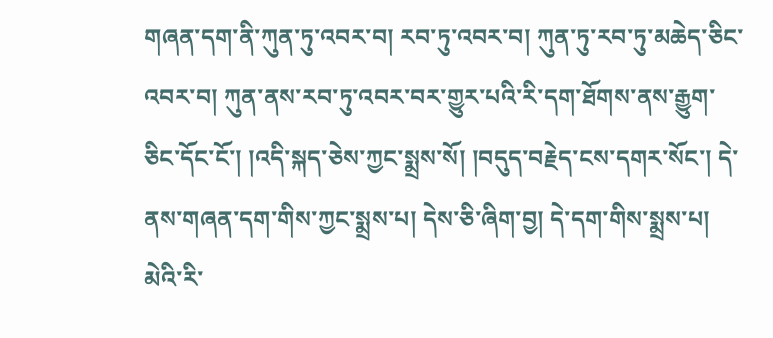གཞན་དག་ནི་ཀུན་ཏུ་འབར་བ། རབ་ཏུ་འབར་བ། ཀུན་ཏུ་རབ་ཏུ་མཆེད་ཅིང་འབར་བ། ཀུན་ནས་རབ་ཏུ་འབར་བར་གྱུར་པའི་རི་དག་ཐོགས་ནས་རྒྱུག་ཅིང་དོང་ངོ་། །འདི་སྐད་ཅེས་ཀྱང་སྨྲས་སོ། །བདུད་བརྗེད་ངས་དགར་སོང་། དེ་ནས་གཞན་དག་གིས་ཀྱང་སྨྲས་པ། དེས་ཅི་ཞིག་བྱ། དེ་དག་གིས་སྨྲས་པ། མེའི་རི་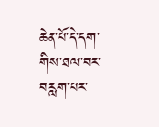ཆེན་པོ་དེ་དག་གིས་ཐལ་བར་བརླག་པར་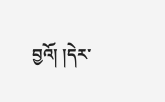བྱའོ། །དེར་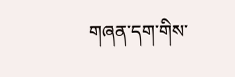གཞན་དག་གིས་